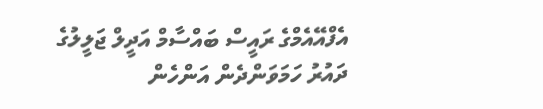އެފްއޭއެމްގެ ރައީސް ބައްސާމް އަދީލް ޖަލީލުގެ ދައުރު ހަމަވަންދެން އަންހެން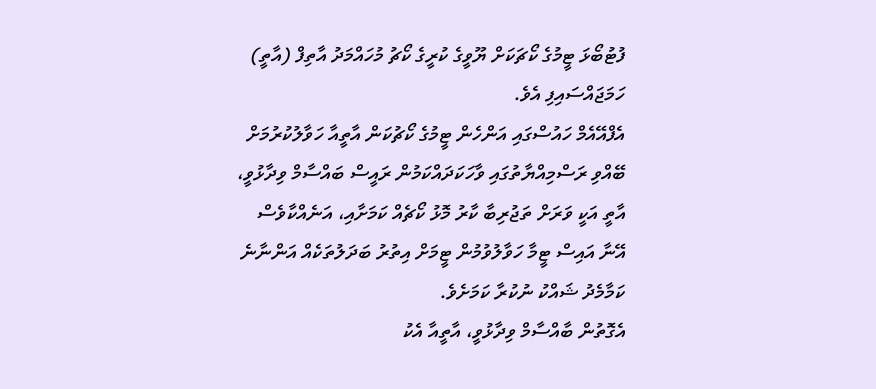ފުޓުބޯޅަ ޓީމުގެ ކޯޗަކަށް ޔޫވީގެ ކުރީގެ ކޯޗު މުހައްމަދު އާތިފް (އާތީ) ހަމަޖައްސައިފި އެވެ.
އެފްއޭއެމް ހައުސްގައި އަންހެން ޓީމުގެ ކޯޗުކަން އާތީއާ ހަވާލުކުރުމަށް ބޭއްވި ރަސްމިއްޔާތުގައި ވާހަކަދައްކަމުން ރައީސް ބައްސާމް ވިދާޅުވީ، އާތީ އަކީ ވަރަށް ތަޖުރިބާ ކާރު މޮޅު ކޯޗެއް ކަމަށާއި، އަނެއްކާވެސް އޭނާ އައިސް ޓީމާ ހަވާލުވުމުން ޓީމަށް އިތުރު ބަދަލުތަކެއް އަންނާނެ ކަމާމެދު ޝައްކު ނުކުރާ ކަމަށެވެ.
އެގޮތުން ބާއްސާމް ވިދާޅުވީ، އާތީއާ އެކު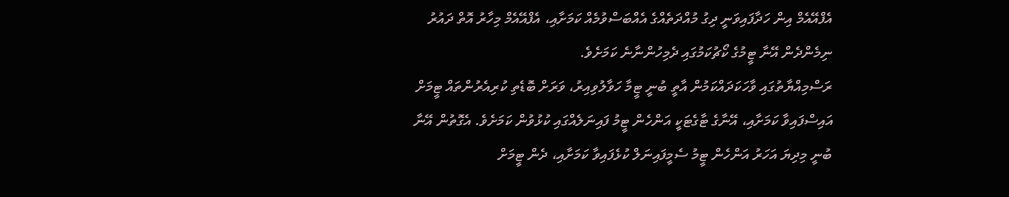އެފްއޭއެމް އިން ހަދާފައިވަނީ ދިގު މުއްދަތެއްގެ އެއްބަސްވުމެއް ކަމަށާއި، އެފްއޭއެމް މިހާރު އޮތް ދައުރު ނިމެންދެން އޭނާ ޓީމުގެ ކޯޗުކަމުގައި ދެމިހުންނާނެ ކަމަށެވެ.
ރަސްމިއްޔާތުގައި ވާހަކަދައްކަމުން އާތީ ބުނީ ޓީމާ ހަވާލުވިއިރު، ވަރަށް ބޮޑެތި ކުރިއެރުންތައް ޓީމަށް އައިސްފައިވާ ކަމަށާއި، އޭނާގެ ޓާގެޓަކީ އަންހެން ޓީމު ފައިނަލެއްގައި ކުޅުވުން ކަމަށެވެ. އެގޮތުން އޭނާ ބުނީ މިދިޔަ އަހަރު އަންހެން ޓީމު ސެމީފައިނަލް ކުޅެފައިވާ ކަމަށާއި، ދެން ޓީމަށް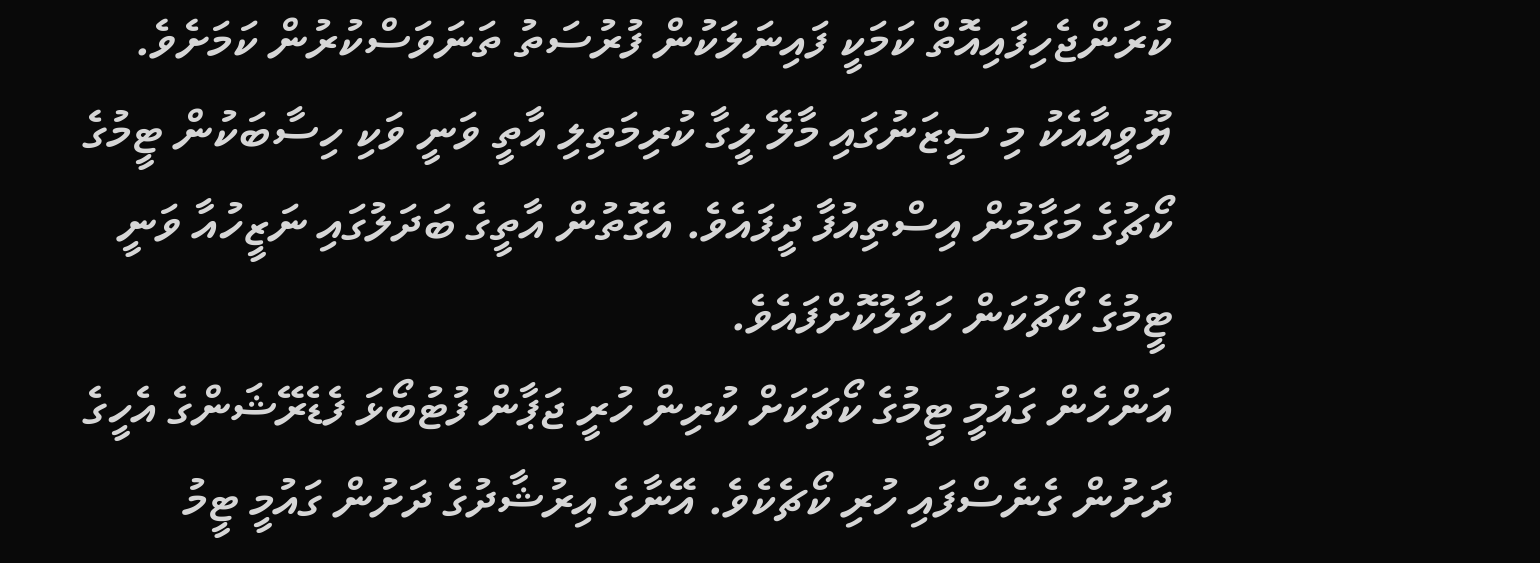ކުރަންޖެހިފައިއޮތް ކަމަކީ ފައިނަލަކުން ފުރުސަތު ތަނަވަސްކުރުން ކަމަށެވެ.
ޔޫވީއާއެކު މި ސީޒަނުގައި މާލޭ ލީގާ ކުރިމަތިލި އާތީ ވަނީ ވަކި ހިސާބަކުން ޓީމުގެ ކޯޗުގެ މަގާމުން އިސްތިއުފާ ދީފައެވެ. އެގޮތުން އާތީގެ ބަދަލުގައި ނަޒީހުއާ ވަނީ ޓީމުގެ ކޯޗުކަން ހަވާލުކޮށްފައެވެ.
އަންހެން ގައުމީ ޓީމުގެ ކޯޗަކަށް ކުރިން ހުރީ ޖަޕާން ފުޓުބޯޅަ ފެޑެރޭޝަންގެ އެހީގެ ދަށުން ގެނެސްފައި ހުރި ކޯޗެކެވެ. އޭނާގެ އިރުޝާދުގެ ދަށުން ގައުމީ ޓީމު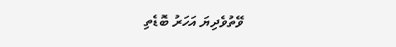ވޭތުވެދިޔަ އަހަރު ބޮޑެތި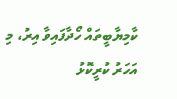ކާމިޔާބީތައް ހޯދާފައިވާ އިރު، މި އަހަރު ކުރީކޮޅު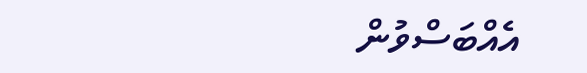އެއްބަސްވުން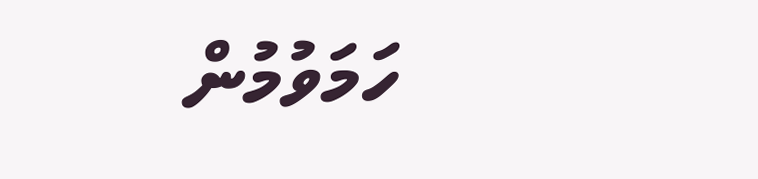ހަމަވުމުން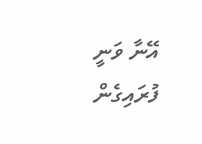އޭނާ ވަނީ ފުރައިގެން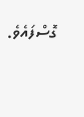ގޮސްފައެވެ.